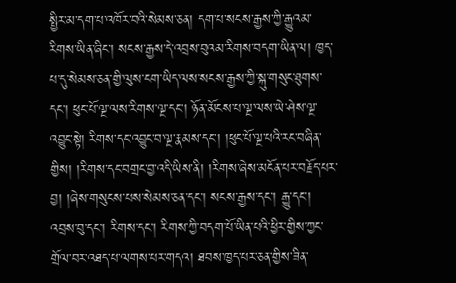སྤྱིར་མ་དག་པ་འཁོར་བའི་སེམས་ཅན། དག་པ་སངས་རྒྱས་ཀྱི་རྒྱུའམ་རིགས་ཡིན་ཞིང་། སངས་རྒྱས་དེ་འབྲས་བུའམ་རིགས་བདག་ཡིན་ལ། ཁྱད་པ་དུ་སེམས་ཅན་གྱི་ལུས་ངག་ཡིད་ལས་སངས་རྒྱས་ཀྱི་སྐུ་གསུང་ཐུགས་དང་། ཕུང་པོ་ལྔ་ལས་རིགས་ལྔ་དང་། ཉོན་མོངས་པ་ལྔ་ལས་ཡེ་ཤེས་ལྔ་འབྱུང་སྟེ། རིགས་དང་འབྱུང་བ་ལྔ་རྣམས་དང་། །ཕུང་པོ་ལྔ་པའི་རང་བཞིན་གྱིས། །རིགས་དང་བགྲང་བྱ་འདི་ཡིས་ནི། །རིགས་ཞེས་མངོན་པར་བརྗོད་པར་བྱ། །ཞེས་གསུངས་པས་སེམས་ཅན་དང་། སངས་རྒྱས་དང་། རྒྱུ་དང་། འབྲས་བུ་དང་། རིགས་དང་། རིགས་ཀྱི་བདག་པོ་ཡིན་པའི་ཕྱིར་གྱིས་ཀྱང་གྲོལ་བར་འཐད་པ་ལགས་པར་གདའ། ཐབས་ཁྱད་པར་ཅན་གྱིས་ཟིན་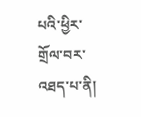པའི་ཕྱིར་གྲོལ་བར་འཐད་པ་ནི།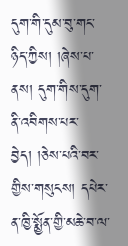དུག་གི་དུམ་བུ་གང་ཉིད་ཀྱིས། །ཞེས་པ་ནས། དུག་གིས་དུག་ནི་འབིགས་པར་བྱེད། །ཅེས་པའི་བར་གྱིས་གསུངས། དཔེར་ན་ཁྱི་སྨྱོན་གྱི་མཆེ་བ་ལ་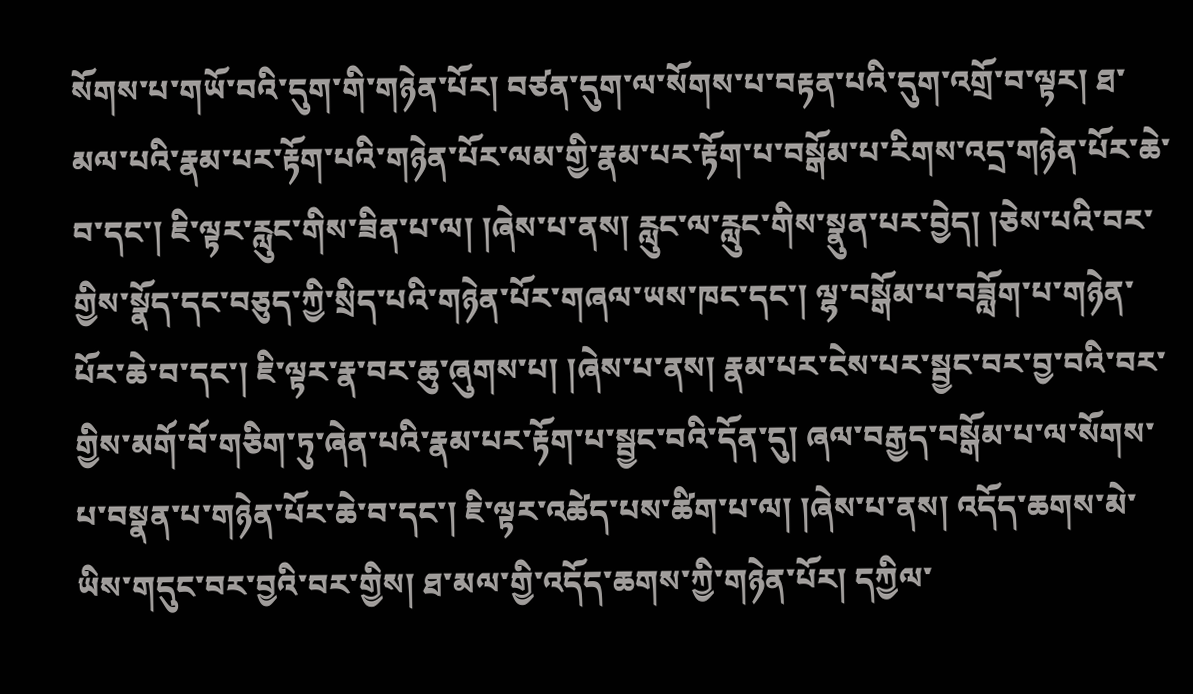སོགས་པ་གཡོ་བའི་དུག་གི་གཉེན་པོར། བཙན་དུག་ལ་སོགས་པ་བརྟན་པའི་དུག་འགྲོ་བ་ལྟར། ཐ་མལ་པའི་རྣམ་པར་རྟོག་པའི་གཉེན་པོར་ལམ་གྱི་རྣམ་པར་རྟོག་པ་བསྒོམ་པ་རིགས་འདྲ་གཉེན་པོར་ཆེ་བ་དང་། ཇི་ལྟར་རླུང་གིས་ཟིན་པ་ལ། །ཞེས་པ་ནས། རླུང་ལ་རླུང་གིས་སྣུན་པར་བྱེད། །ཅེས་པའི་བར་གྱིས་སྣོད་དང་བཅུད་ཀྱི་སྲིད་པའི་གཉེན་པོར་གཞལ་ཡས་ཁང་དང་། ལྷ་བསྒོམ་པ་བཟློག་པ་གཉེན་པོར་ཆེ་བ་དང་། ཇི་ལྟར་རྣ་བར་ཆུ་ཞུགས་པ། །ཞེས་པ་ནས། རྣམ་པར་ངེས་པར་སྦྱང་བར་བྱ་བའི་བར་གྱིས་མགོ་བོ་གཅིག་ཏུ་ཞེན་པའི་རྣམ་པར་རྟོག་པ་སྦྱང་བའི་དོན་དུ། ཞལ་བརྒྱད་བསྒོམ་པ་ལ་སོགས་པ་བསྣན་པ་གཉེན་པོར་ཆེ་བ་དང་། ཇི་ལྟར་འཚེད་པས་ཚིག་པ་ལ། །ཞེས་པ་ནས། འདོད་ཆགས་མེ་ཡིས་གདུང་བར་བྱའི་བར་གྱིས། ཐ་མལ་གྱི་འདོད་ཆགས་ཀྱི་གཉེན་པོར། དཀྱིལ་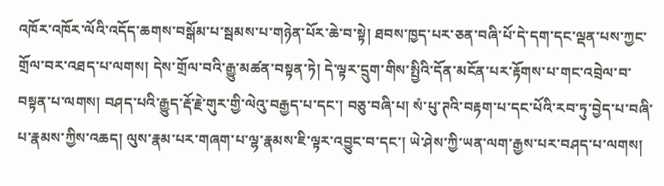འཁོར་འཁོར་ལོའི་འདོད་ཆགས་བསྒོམ་པ་སྦམས་པ་གཉེན་པོར་ཆེ་བ་སྟེ། ཐབས་ཁྱད་པར་ཅན་བཞི་པོ་དེ་དག་དང་ལྡན་པས་ཀྱང་གྲོལ་བར་འཐད་པ་ལགས། དེས་གྲོལ་བའི་རྒྱུ་མཚན་བསྟན་ཏེ། དེ་ལྟར་དྲུག་གིས་སྤྱིའི་དོན་མངོན་པར་རྟོགས་པ་གང་འབྲེལ་བ་བསྟན་པ་ལགས། བཤད་པའི་རྒྱུད་རྡོ་རྗེ་གུར་གྱི་ལེའུ་བརྒྱད་པ་དང་། བཅུ་བཞི་པ། སཾ་པུ་ཊའི་བརྟག་པ་དང་པོའི་རབ་ཏུ་བྱེད་པ་བཞི་པ་རྣམས་ཀྱིས་འཆད། ལུས་རྣམ་པར་གཞག་པ་ལྷ་རྣམས་ཇི་ལྟར་འབྱུང་བ་དང་། ཡེ་ཤེས་ཀྱི་ཡན་ལག་རྒྱས་པར་བཤད་པ་ལགས།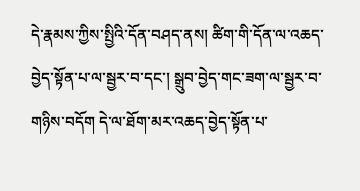དེ་རྣམས་ཀྱིས་སྤྱིའི་དོན་བཤད་ནས། ཚིག་གི་དོན་ལ་འཆད་བྱེད་སྟོན་པ་ལ་སྦྱར་བ་དང་། སྒྲུབ་བྱེད་གང་ཟག་ལ་སྦྱར་བ་གཉིས་བདོག དེ་ལ་ཐོག་མར་འཆད་བྱེད་སྟོན་པ་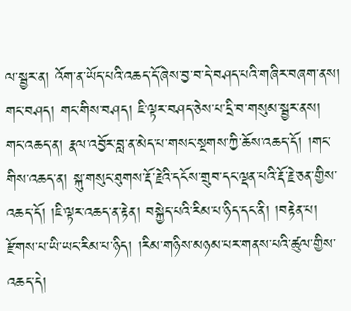ལ་སྦྱར་ན། འོག་ན་ཡོད་པའི་འཆད་དོ་ཞེས་བྱ་བ་དེ་བཤད་པའི་གཞིར་བཞག་ནས། གང་བཤད། གང་གིས་བཤད། ཇི་ལྟར་བཤད་ཅེས་པ་དྲི་བ་གསུམ་སྦྱར་ནས། གང་འཆད་ན། རྣལ་འབྱོར་བླ་ན་མེད་པ་གསང་སྔགས་ཀྱི་ཆོས་འཆད་དོ། །གང་གིས་འཆད་ན། སྐུ་གསུང་ཐུགས་རྡོ་རྗེའི་དངོས་གྲུབ་དང་ལྡན་པའི་རྡོ་རྗེ་ཅན་གྱིས་འཆད་དོ། །ཇི་ལྟར་འཆད་ན་རྟེན། བསྐྱེད་པའི་རིམ་པ་ཉིད་དང་ནི། །བརྟེན་པ། རྫོགས་པ་ཡི་ཡང་རིམ་པ་ཉིད། །རིམ་གཉིས་མཉམ་པར་གནས་པའི་ཚུལ་གྱིས་འཆད་དེ།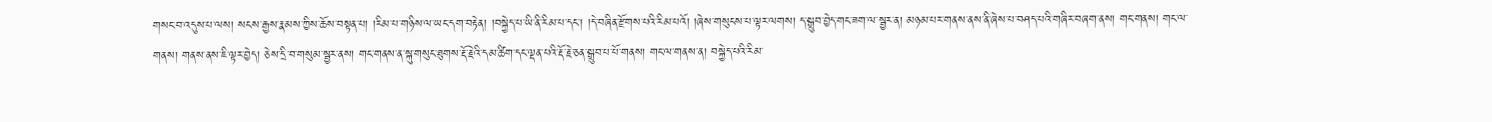གསང་བ་འདུས་པ་ལས། སངས་རྒྱས་རྣམས་ཀྱིས་ཆོས་བསྟན་པ། །རིམ་པ་གཉིས་ལ་ཡང་དག་བརྟེན། །བསྐྱེད་པ་ཡི་ནི་རིམ་པ་དང་། །དེ་བཞིན་རྫོགས་པའི་རིམ་པའོ། །ཞེས་གསུངས་པ་ལྟར་ལགས། ད་སྒྲུབ་བྱེད་གང་ཟག་ལ་སྦྱར་ན། མཉམ་པར་གནས་ནས་ནི་ཞེས་པ་བཤད་པའི་གཞིར་བཞག་ནས། གང་གནས། གང་ལ་གནས། གནས་ནས་ཇི་ལྟར་བྱེད། ཅེས་དྲི་བ་གསུམ་སྦྱར་ནས། གང་གནས་ན་སྐུ་གསུང་ཐུགས་རྡོ་རྗེའི་དམ་ཚིག་དང་ལྡན་པའི་རྡོ་རྗེ་ཅན་སྒྲུབ་པ་པོ་གནས། གང་ལ་གནས་ན། བསྐྱེད་པའི་རིམ་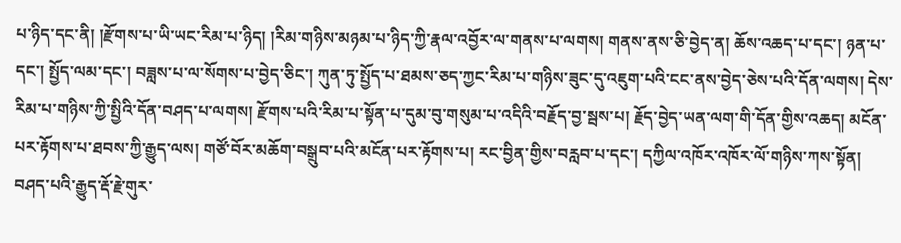པ་ཉིད་དང་ནི། །རྫོགས་པ་ཡི་ཡང་རིམ་པ་ཉིད། །རིམ་གཉིས་མཉམ་པ་ཉིད་ཀྱི་རྣལ་འབྱོར་ལ་གནས་པ་ལགས། གནས་ནས་ཅི་བྱེད་ན། ཆོས་འཆད་པ་དང་། ཉན་པ་དང་། སྤྱོད་ལམ་དང་། བཟླས་པ་ལ་སོགས་པ་བྱེད་ཅིང་། ཀུན་ཏུ་སྤྱོད་པ་ཐམས་ཅད་ཀྱང་རིམ་པ་གཉིས་ཟུང་དུ་འཇུག་པའི་ངང་ནས་བྱེད་ཅེས་པའི་དོན་ལགས། དེས་རིམ་པ་གཉིས་ཀྱི་སྤྱིའི་དོན་བཤད་པ་ལགས། རྫོགས་པའི་རིམ་པ་སྟོན་པ་དུམ་བུ་གསུམ་པ་འདིའི་བརྗོད་བྱ་སྦས་པ། རྗོད་བྱེད་ཡན་ལག་གི་དོན་གྱིས་འཆད། མངོན་པར་རྟོགས་པ་ཐབས་ཀྱི་རྒྱུད་ལས། གཙོ་བོར་མཆོག་བསྒྲུབ་པའི་མངོན་པར་རྟོགས་པ། རང་བྱིན་གྱིས་བརླབ་པ་དང་། དཀྱིལ་འཁོར་འཁོར་ལོ་གཉིས་ཀས་སྟོན། བཤད་པའི་རྒྱུད་རྡོ་རྗེ་གུར་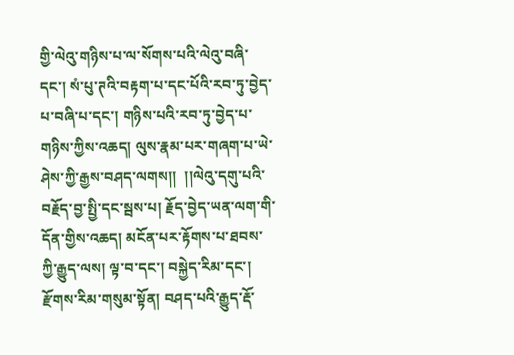གྱི་ལེའུ་གཉིས་པ་ལ་སོགས་པའི་ལེའུ་བཞི་དང་། སཾ་པུ་ཊའི་བརྟག་པ་དང་པོའི་རབ་ཏུ་བྱེད་པ་བཞི་པ་དང་། གཉིས་པའི་རབ་ཏུ་བྱེད་པ་གཉིས་ཀྱིས་འཆད། ལུས་རྣམ་པར་གཞག་པ་ཡེ་ཤེས་ཀྱི་རྒྱས་བཤད་ལགས།།  །།ལེའུ་དགུ་པའི་བརྗོད་བྱ་སྤྱི་དང་སྦས་པ། རྗོད་བྱེད་ཡན་ལག་གི་དོན་གྱིས་འཆད། མངོན་པར་རྟོགས་པ་ཐབས་ཀྱི་རྒྱུད་ལས། ལྟ་བ་དང་། བསྐྱེད་རིམ་དང་། རྫོགས་རིམ་གསུམ་སྟོན། བཤད་པའི་རྒྱུད་རྡོ་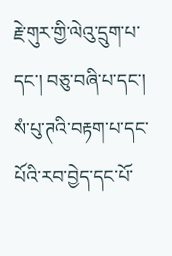རྗེ་གུར་གྱི་ལེའུ་དྲུག་པ་དང་། བཅུ་བཞི་པ་དང་། སཾ་པུ་ཊའི་བརྟག་པ་དང་པོའི་རབ་བྱེད་དང་པོ་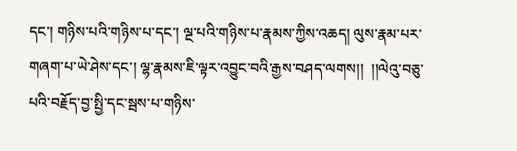དང་། གཉིས་པའི་གཉིས་པ་དང་། ལྔ་པའི་གཉིས་པ་རྣམས་ཀྱིས་འཆད། ལུས་རྣམ་པར་གཞག་པ་ཡེ་ཤེས་དང་། ལྷ་རྣམས་ཇི་ལྟར་འབྱུང་བའི་རྒྱས་བཤད་ལགས།།  །།ལེའུ་བཅུ་པའི་བརྗོད་བྱ་སྤྱི་དང་སྦས་པ་གཉིས་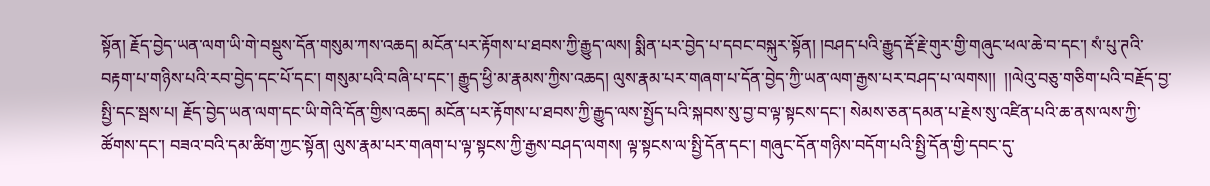སྟོན། རྗོད་བྱེད་ཡན་ལག་ཡི་གེ་བསྡུས་དོན་གསུམ་ཀས་འཆད། མངོན་པར་རྟོགས་པ་ཐབས་ཀྱི་རྒྱུད་ལས། སྨིན་པར་བྱེད་པ་དབང་བསྐུར་སྟོན། །བཤད་པའི་རྒྱུད་རྡོ་རྗེ་གུར་གྱི་གཞུང་ཕལ་ཆེ་བ་དང་། སཾ་པུ་ཊའི་བརྟག་པ་གཉིས་པའི་རབ་བྱེད་དང་པོ་དང་། གསུམ་པའི་བཞི་པ་དང་། རྒྱུད་ཕྱི་མ་རྣམས་ཀྱིས་འཆད། ལུས་རྣམ་པར་གཞག་པ་དོན་བྱེད་ཀྱི་ཡན་ལག་རྒྱས་པར་བཤད་པ་ལགས།།  །།ལེའུ་བཅུ་གཅིག་པའི་བརྗོད་བྱ་སྤྱི་དང་སྦས་པ། རྗོད་བྱེད་ཡན་ལག་དང་ཡི་གེའི་དོན་གྱིས་འཆད། མངོན་པར་རྟོགས་པ་ཐབས་ཀྱི་རྒྱུད་ལས་སྤྱོད་པའི་སྐབས་སུ་བྱ་བ་ལྟ་སྟངས་དང་། སེམས་ཅན་དམན་པ་རྗེས་སུ་འཛིན་པའི་ཆ་ནས་ལས་ཀྱི་ཚོགས་དང་། བཟའ་བའི་དམ་ཚིག་ཀྱང་སྟོན། ལུས་རྣམ་པར་གཞག་པ་ལྟ་སྟངས་ཀྱི་རྒྱས་བཤད་ལགས། ལྟ་སྟངས་ལ་སྤྱི་དོན་དང་། གཞུང་དོན་གཉིས་བདོག་པའི་སྤྱི་དོན་གྱི་དབང་དུ་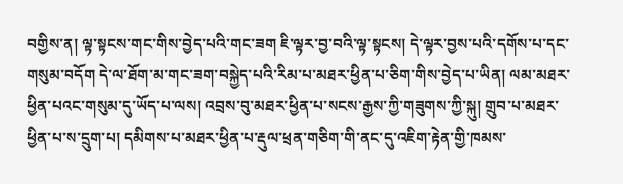བགྱིས་ན། ལྟ་སྟངས་གང་གིས་བྱེད་པའི་གང་ཟག ཇི་ལྟར་བྱ་བའི་ལྟ་སྟངས། དེ་ལྟར་བྱས་པའི་དགོས་པ་དང་གསུམ་བདོག དེ་ལ་ཐོག་མ་གང་ཟག་བསྐྱེད་པའི་རིམ་པ་མཐར་ཕྱིན་པ་ཅིག་གིས་བྱེད་པ་ཡིན། ལམ་མཐར་ཕྱིན་པའང་གསུམ་དུ་ཡོད་པ་ལས། འབྲས་བུ་མཐར་ཕྱིན་པ་སངས་རྒྱས་ཀྱི་གཟུགས་ཀྱི་སྐུ། གྲུབ་པ་མཐར་ཕྱིན་པ་ས་དྲུག་པ། དམིགས་པ་མཐར་ཕྱིན་པ་རྡུལ་ཕྲན་གཅིག་གི་ནང་དུ་འཇིག་རྟེན་གྱི་ཁམས་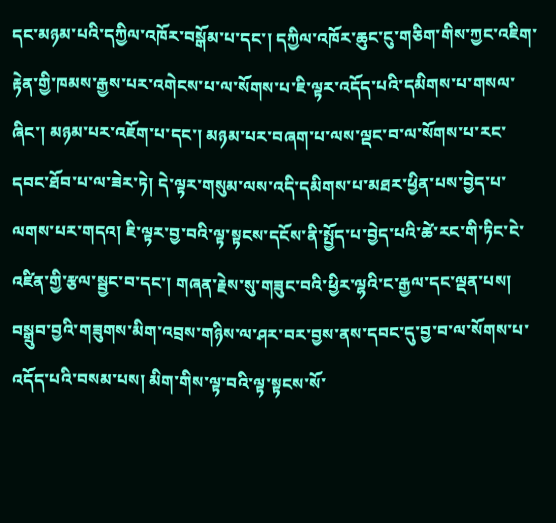དང་མཉམ་པའི་དཀྱིལ་འཁོར་བསྒོམ་པ་དང་། དཀྱིལ་འཁོར་ཆུང་ངུ་གཅིག་གིས་ཀྱང་འཇིག་རྟེན་གྱི་ཁམས་རྒྱས་པར་འགེངས་པ་ལ་སོགས་པ་ཇི་ལྟར་འདོད་པའི་དམིགས་པ་གསལ་ཞིང་། མཉམ་པར་འཇོག་པ་དང་། མཉམ་པར་བཞག་པ་ལས་ལྡང་བ་ལ་སོགས་པ་རང་དབང་ཐོབ་པ་ལ་ཟེར་ཏེ། དེ་ལྟར་གསུམ་ལས་འདི་དམིགས་པ་མཐར་ཕྱིན་པས་བྱེད་པ་ལགས་པར་གདའ། ཇི་ལྟར་བྱ་བའི་ལྟ་སྟངས་དངོས་ནི་སྤྱོད་པ་བྱེད་པའི་ཚེ་རང་གི་ཏིང་ངེ་འཛིན་གྱི་རྩལ་སྦྱང་བ་དང་། གཞན་རྗེས་སུ་གཟུང་བའི་ཕྱིར་ལྷའི་ང་རྒྱལ་དང་ལྡན་པས། བསྒྲུབ་བྱའི་གཟུགས་མིག་འབྲས་གཉིས་ལ་ཤར་བར་བྱས་ནས་དབང་དུ་བྱ་བ་ལ་སོགས་པ་འདོད་པའི་བསམ་པས། མིག་གིས་ལྟ་བའི་ལྟ་སྟངས་སོ་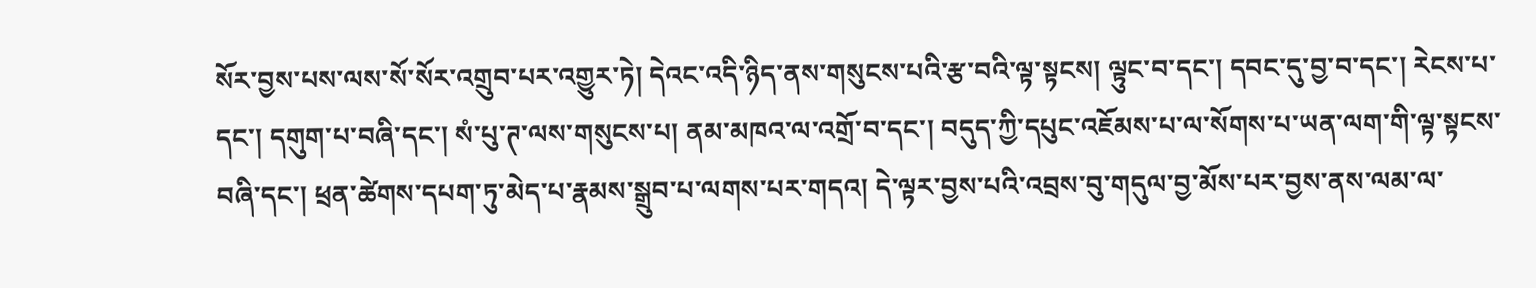སོར་བྱས་པས་ལས་སོ་སོར་འགྲུབ་པར་འགྱུར་ཏེ། དེའང་འདི་ཉིད་ནས་གསུངས་པའི་རྩ་བའི་ལྟ་སྟངས། ལྟུང་བ་དང་། དབང་དུ་བྱ་བ་དང་། རེངས་པ་དང་། དགུག་པ་བཞི་དང་། སཾ་པུ་ཊ་ལས་གསུངས་པ། ནམ་མཁའ་ལ་འགྲོ་བ་དང་། བདུད་ཀྱི་དཔུང་འཇོམས་པ་ལ་སོགས་པ་ཡན་ལག་གི་ལྟ་སྟངས་བཞི་དང་། ཕྲན་ཚེགས་དཔག་ཏུ་མེད་པ་རྣམས་སྒྲུབ་པ་ལགས་པར་གདའ། དེ་ལྟར་བྱས་པའི་འབྲས་བུ་གདུལ་བྱ་མོས་པར་བྱས་ནས་ལམ་ལ་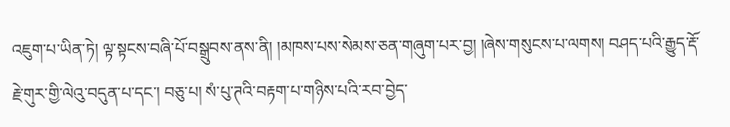འཇུག་པ་ཡིན་ཏེ། ལྟ་སྟངས་བཞི་པོ་བསྒྲུབས་ནས་ནི། །མཁས་པས་སེམས་ཅན་གཞུག་པར་བྱ། །ཞེས་གསུངས་པ་ལགས། བཤད་པའི་རྒྱུད་རྡོ་རྗེ་གུར་གྱི་ལེའུ་བདུན་པ་དང་། བཅུ་པ། སཾ་པུ་ཊའི་བརྟག་པ་གཉིས་པའི་རབ་བྱེད་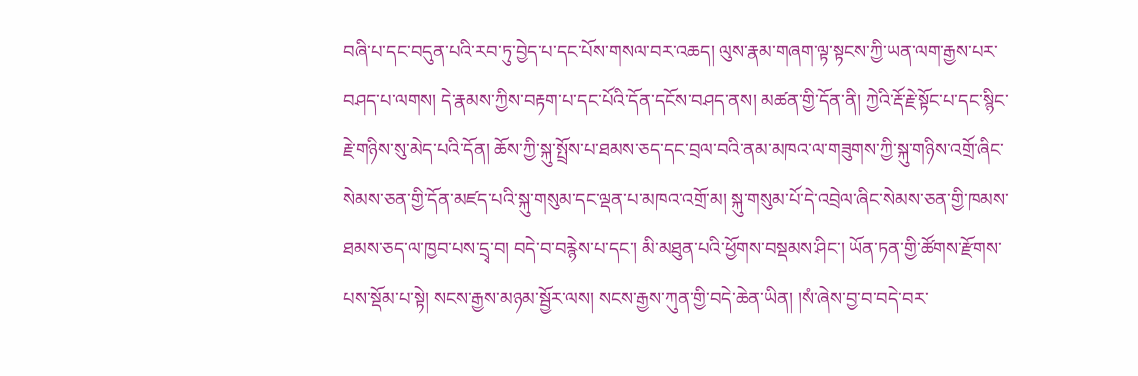བཞི་པ་དང་བདུན་པའི་རབ་ཏུ་བྱེད་པ་དང་པོས་གསལ་བར་འཆད། ལུས་རྣམ་གཞག་ལྟ་སྟངས་ཀྱི་ཡན་ལག་རྒྱས་པར་བཤད་པ་ལགས། དེ་རྣམས་ཀྱིས་བརྟག་པ་དང་པོའི་དོན་དངོས་བཤད་ནས། མཚན་གྱི་དོན་ནི། ཀྱེའི་རྡོ་རྗེ་སྟོང་པ་དང་སྙིང་རྗེ་གཉིས་སུ་མེད་པའི་དོན། ཆོས་ཀྱི་སྐུ་སྤྲོས་པ་ཐམས་ཅད་དང་བྲལ་བའི་ནམ་མཁའ་ལ་གཟུགས་ཀྱི་སྐུ་གཉིས་འགྲོ་ཞིང་སེམས་ཅན་གྱི་དོན་མཛད་པའི་སྐུ་གསུམ་དང་ལྡན་པ་མཁའ་འགྲོ་མ། སྐུ་གསུམ་པོ་དེ་འབྲེལ་ཞིང་སེམས་ཅན་གྱི་ཁམས་ཐམས་ཅད་ལ་ཁྱབ་པས་དྲྭ་བ། བདེ་བ་བརྙེས་པ་དང་། མི་མཐུན་པའི་ཕྱོགས་བསྡམས་ཤིང་། ཡོན་ཏན་གྱི་ཚོགས་རྫོགས་པས་སྡོམ་པ་སྟེ། སངས་རྒྱས་མཉམ་སྦྱོར་ལས། སངས་རྒྱས་ཀུན་གྱི་བདེ་ཆེན་ཡིན། །སཾ་ཞེས་བྱ་བ་བདེ་བར་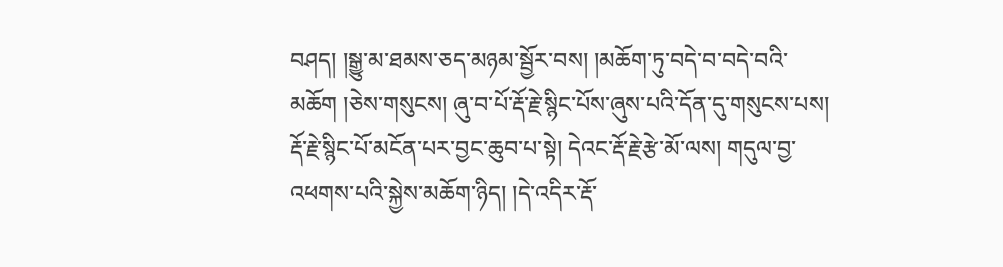བཤད། །སྒྱུ་མ་ཐམས་ཅད་མཉམ་སྦྱོར་བས། །མཆོག་ཏུ་བདེ་བ་བདེ་བའི་མཆོག །ཅེས་གསུངས། ཞུ་བ་པོ་རྡོ་རྗེ་སྙིང་པོས་ཞུས་པའི་དོན་དུ་གསུངས་པས། རྡོ་རྗེ་སྙིང་པོ་མངོན་པར་བྱང་ཆུབ་པ་སྟེ། དེའང་རྡོ་རྗེ་རྩེ་མོ་ལས། གདུལ་བྱ་འཕགས་པའི་སྐྱེས་མཆོག་ཉིད། །དེ་འདིར་རྡོ་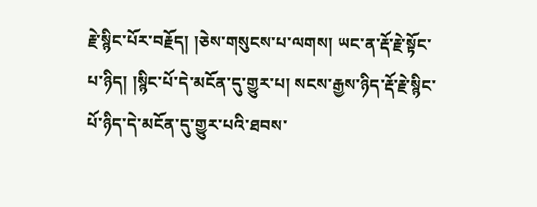རྗེ་སྙིང་པོར་བརྗོད། །ཅེས་གསུངས་པ་ལགས། ཡང་ན་རྡོ་རྗེ་སྟོང་པ་ཉིད། །སྙིང་པོ་དེ་མངོན་དུ་གྱུར་པ། སངས་རྒྱས་ཉིད་རྡོ་རྗེ་སྙིང་པོ་ཉིད་དེ་མངོན་དུ་གྱུར་པའི་ཐབས་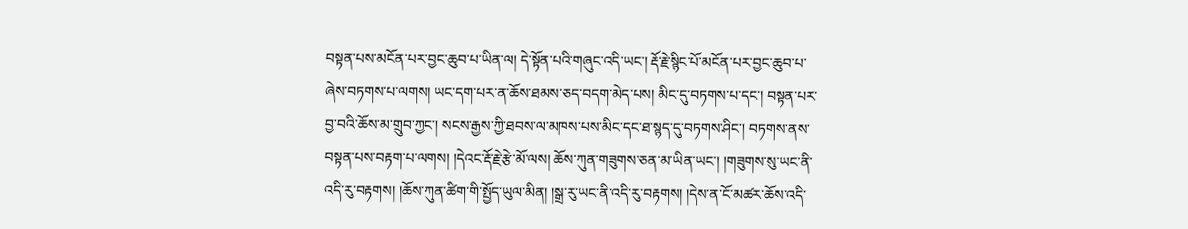བསྟན་པས་མངོན་པར་བྱང་ཆུབ་པ་ཡིན་ལ། དེ་སྟོན་པའི་གཞུང་འདི་ཡང་། རྡོ་རྗེ་སྙིང་པོ་མངོན་པར་བྱང་ཆུབ་པ་ཞེས་བཏགས་པ་ལགས། ཡང་དག་པར་ན་ཆོས་ཐམས་ཅད་བདག་མེད་པས། མིང་དུ་བཏགས་པ་དང་། བསྟན་པར་བྱ་བའི་ཆོས་མ་གྲུབ་ཀྱང་། སངས་རྒྱས་ཀྱི་ཐབས་ལ་མཁས་པས་མིང་དང་ཐ་སྙད་དུ་བཏགས་ཤིང་། བཏགས་ནས་བསྟན་པས་བརྟག་པ་ལགས། །དེའང་རྡོ་རྗེ་རྩེ་མོ་ལས། ཆོས་ཀུན་གཟུགས་ཅན་མ་ཡིན་ཡང་། །གཟུགས་སུ་ཡང་ནི་འདི་རུ་བརྟགས། །ཆོས་ཀུན་ཚིག་གི་སྤྱོད་ཡུལ་མིན། །སྒྲ་རུ་ཡང་ནི་འདི་རུ་བརྟགས། །དེས་ན་ངོ་མཚར་ཆོས་འདི་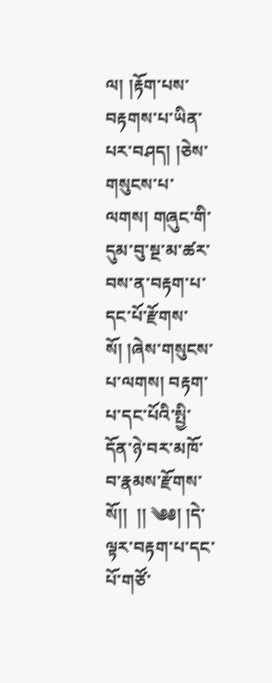ལ། །རྟོག་པས་བརྟགས་པ་ཡིན་པར་བཤད། །ཅེས་གསུངས་པ་ལགས། གཞུང་གི་དུམ་བུ་སྔ་མ་ཚར་བས་ན་བརྟག་པ་དང་པོ་རྫོགས་སོ། །ཞེས་གསུངས་པ་ལགས། བརྟག་པ་དང་པོའི་སྤྱི་དོན་ཉེ་བར་མཁོ་བ་རྣམས་རྫོགས་སོ།།  །། ༄༅། །དེ་ལྟར་བརྟག་པ་དང་པོ་གཙོ་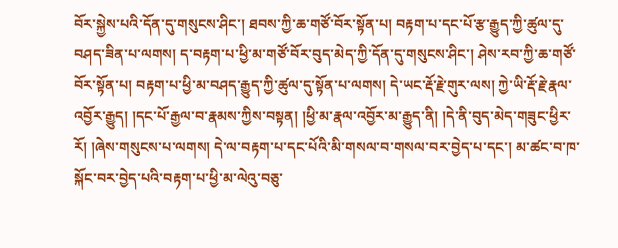བོར་སྐྱེས་པའི་དོན་དུ་གསུངས་ཤིང་། ཐབས་ཀྱི་ཆ་གཙོ་བོར་སྟོན་པ། བརྟག་པ་དང་པོ་རྩ་རྒྱུད་ཀྱི་ཚུལ་དུ་བཤད་ཟིན་པ་ལགས། ད་བརྟག་པ་ཕྱི་མ་གཙོ་བོར་བུད་མེད་ཀྱི་དོན་དུ་གསུངས་ཤིང་། ཤེས་རབ་ཀྱི་ཆ་གཙོ་བོར་སྟོན་པ། བརྟག་པ་ཕྱི་མ་བཤད་རྒྱུད་ཀྱི་ཚུལ་དུ་སྟོན་པ་ལགས། དེ་ཡང་རྡོ་རྗེ་གུར་ལས། ཀྱེ་ཡི་རྡོ་རྗེ་རྣལ་འབྱོར་རྒྱུད། །དང་པོ་རྒྱལ་བ་རྣམས་ཀྱིས་བསྟན། །ཕྱི་མ་རྣལ་འབྱོར་མ་རྒྱུད་ནི། །དེ་ནི་བུད་མེད་གཟུང་ཕྱིར་རོ། །ཞེས་གསུངས་པ་ལགས། དེ་ལ་བརྟག་པ་དང་པོའི་མི་གསལ་བ་གསལ་བར་བྱེད་པ་དང་། མ་ཚང་བ་ཁ་སྐོང་བར་བྱེད་པའི་བརྟག་པ་ཕྱི་མ་ལེའུ་བཅུ་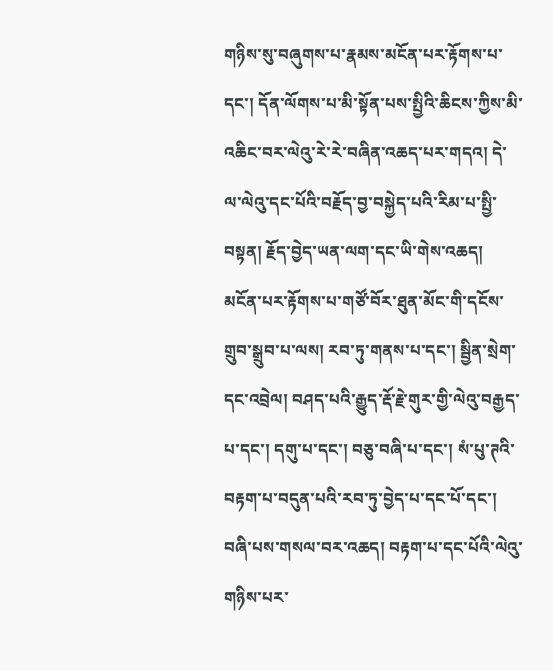གཉིས་སུ་བཞུགས་པ་རྣམས་མངོན་པར་རྟོགས་པ་དང་། དོན་ལོགས་པ་མི་སྟོན་པས་སྤྱིའི་ཆིངས་ཀྱིས་མི་འཆིང་བར་ལེའུ་རེ་རེ་བཞིན་འཆད་པར་གདའ། དེ་ལ་ལེའུ་དང་པོའི་བརྗོད་བྱ་བསྐྱེད་པའི་རིམ་པ་སྤྱི་བསྟན། རྗོད་བྱེད་ཡན་ལག་དང་ཡི་གེས་འཆད། མངོན་པར་རྟོགས་པ་གཙོ་བོར་ཐུན་མོང་གི་དངོས་གྲུབ་སྒྲུབ་པ་ལས། རབ་ཏུ་གནས་པ་དང་། སྦྱིན་སྲེག་དང་འབྲེལ། བཤད་པའི་རྒྱུད་རྡོ་རྗེ་གུར་གྱི་ལེའུ་བརྒྱད་པ་དང་། དགུ་པ་དང་། བཅུ་བཞི་པ་དང་། སཾ་པུ་ཊའི་བརྟག་པ་བདུན་པའི་རབ་ཏུ་བྱེད་པ་དང་པོ་དང་། བཞི་པས་གསལ་བར་འཆད། བརྟག་པ་དང་པོའི་ལེའུ་གཉིས་པར་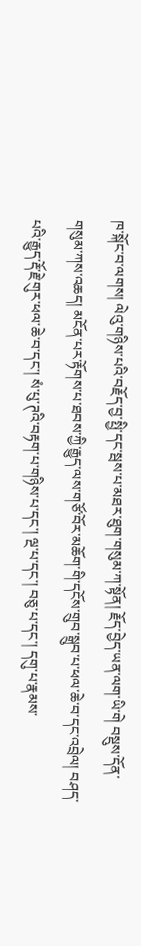ཁ་སྐོང་བ་ལགས། ལེའུ་གཉིས་པའི་བརྗོད་བྱ་སྤྱི་དང་སྦས་པ་མཐར་ཐུག་གསུམ་ཀ་སྟོན། རྗོད་བྱེད་ཡན་ལག་ཡི་གེ བསྡུས་དོན་གསུམ་ཀས་འཆད། མངོན་པར་རྟོགས་པ་ཐབས་ཀྱི་རྒྱུད་ལས་གཙོ་བོར་མཆོག་གི་དངོས་གྲུབ་སྒྲུབ་པ་ཕལ་ཆེ་བ་དང་འབྲེལ། བཤད་པའི་རྒྱུད་རྡོ་རྗེ་གུར་ཕལ་ཆེ་བ་དང་། སཾ་པུ་ཊའི་བརྟག་པ་གཉིས་པ་དང་། ལྔ་པ་དང་། བཅུ་པ་དང་། དགུ་པ་རྣམས་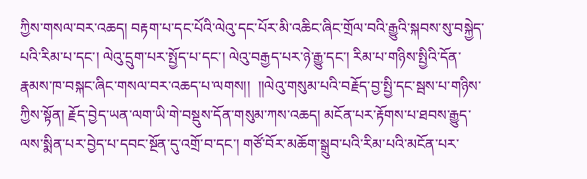ཀྱིས་གསལ་བར་འཆད། བརྟག་པ་དང་པོའི་ལེའུ་དང་པོར་མི་འཆིང་ཞིང་གྲོལ་བའི་རྒྱུའི་སྐབས་སུ་བསྐྱེད་པའི་རིམ་པ་དང་། ལེའུ་དྲུག་པར་སྤྱོད་པ་དང་། ལེའུ་བརྒྱད་པར་ཉེ་རྒྱུ་དང་། རིམ་པ་གཉིས་སྤྱིའི་དོན་རྣམས་ཁ་བསྐང་ཞིང་གསལ་བར་འཆད་པ་ལགས།།  །།ལེའུ་གསུམ་པའི་བརྗོད་བྱ་སྤྱི་དང་སྦས་པ་གཉིས་ཀྱིས་སྟོན། རྗོད་བྱེད་ཡན་ལག་ཡི་གེ་བསྡུས་དོན་གསུམ་ཀས་འཆད། མངོན་པར་རྟོགས་པ་ཐབས་རྒྱུད་ལས་སྨིན་པར་བྱེད་པ་དབང་སྔོན་དུ་འགྲོ་བ་དང་། གཙོ་བོར་མཆོག་སྒྲུབ་པའི་རིམ་པའི་མངོན་པར་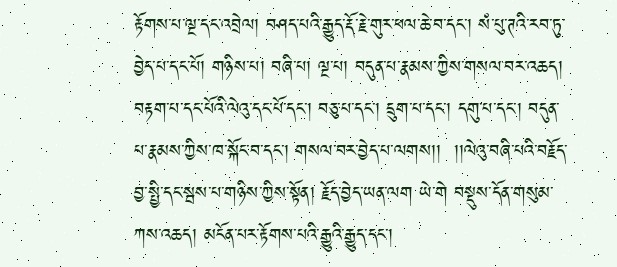རྟོགས་པ་ལྔ་དང་འབྲེལ། བཤད་པའི་རྒྱུད་རྡོ་རྗེ་གུར་ཕལ་ཆེ་བ་དང་། སཾ་པུ་ཊའི་རབ་ཏུ་བྱེད་པ་དང་པོ། གཉིས་པ། བཞི་པ། ལྔ་པ། བདུན་པ་རྣམས་ཀྱིས་གསལ་བར་འཆད། བརྟག་པ་དང་པོའི་ལེའུ་དང་པོ་དང་། བཅུ་པ་དང་། དྲུག་པ་དང་། དགུ་པ་དང་། བདུན་པ་རྣམས་ཀྱིས་ཁ་སྐོང་བ་དང་། གསལ་བར་བྱེད་པ་ལགས།།  །།ལེའུ་བཞི་པའི་བརྗོད་བྱ་སྤྱི་དང་སྦས་པ་གཉིས་ཀྱིས་སྟོན། རྗོད་བྱེད་ཡན་ལག ཡེ་གེ བསྡུས་དོན་གསུམ་ཀས་འཆད། མངོན་པར་རྟོགས་པའི་རྒྱུའི་རྒྱུད་དང་།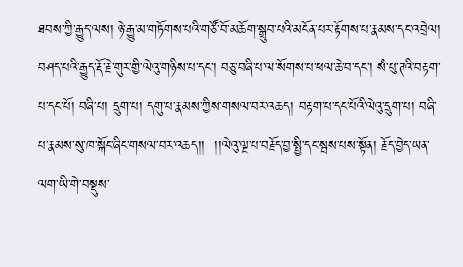ཐབས་ཀྱི་རྒྱུད་ལས། ཉེ་རྒྱུ་མ་གཏོགས་པའི་གཙོ་བོ་མཆོག་སྒྲུབ་པའི་མངོན་པར་རྟོགས་པ་རྣམས་དང་འབྲེལ། བཤད་པའི་རྒྱུད་རྡོ་རྗེ་གུར་གྱི་ལེའུ་གཉིས་པ་དང་། བཅུ་བཞི་པ་ལ་སོགས་པ་ཕལ་ཆེ་བ་དང་། སཾ་པུ་ཊའི་བརྟག་པ་དང་པོ། བཞི་པ། དྲུག་པ། དགུ་པ་རྣམས་ཀྱིས་གསལ་བར་འཆད། བརྟག་པ་དང་པོའི་ལེའུ་དྲུག་པ། བཞི་པ་རྣམས་སུ་ཁ་སྐོང་ཞིང་གསལ་བར་འཆད།།  །།ལེའུ་ལྔ་པ་བརྗོད་བྱ་སྤྱི་དང་སྦས་པས་སྟོན། རྗོད་བྱེད་ཡན་ལག་ཡི་གེ་བསྡུས་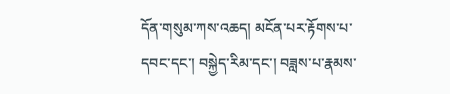དོན་གསུམ་ཀས་འཆད། མངོན་པར་རྟོགས་པ་དབང་དང་། བསྐྱེད་རིམ་དང་། བཟླས་པ་རྣམས་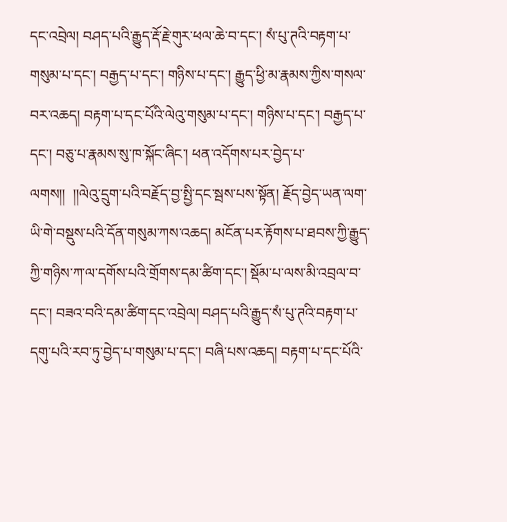དང་འབྲེལ། བཤད་པའི་རྒྱུད་རྡོ་རྗེ་གུར་ཕལ་ཆེ་བ་དང་། སཾ་པུ་ཊའི་བརྟག་པ་གསུམ་པ་དང་། བརྒྱད་པ་དང་། གཉིས་པ་དང་། རྒྱུད་ཕྱི་མ་རྣམས་ཀྱིས་གསལ་བར་འཆད། བརྟག་པ་དང་པོའི་ལེའུ་གསུམ་པ་དང་། གཉིས་པ་དང་། བརྒྱད་པ་དང་། བཅུ་པ་རྣམས་སུ་ཁ་སྐོང་ཞིང་། ཕན་འདོགས་པར་བྱེད་པ་ལགས།།  །།ལེའུ་དྲུག་པའི་བརྗོད་བྱ་སྤྱི་དང་སྦས་པས་སྟོན། རྗོད་བྱེད་ཡན་ལག་ཡི་གེ་བསྡུས་པའི་དོན་གསུམ་ཀས་འཆད། མངོན་པར་རྟོགས་པ་ཐབས་ཀྱི་རྒྱུད་ཀྱི་གཉིས་ཀ་ལ་དགོས་པའི་གྲོགས་དམ་ཚིག་དང་། སྡོམ་པ་ལས་མི་འབྲལ་བ་དང་། བཟའ་བའི་དམ་ཚིག་དང་འབྲེལ། བཤད་པའི་རྒྱུད་སཾ་པུ་ཊའི་བརྟག་པ་དགུ་པའི་རབ་ཏུ་བྱེད་པ་གསུམ་པ་དང་། བཞི་པས་འཆད། བརྟག་པ་དང་པོའི་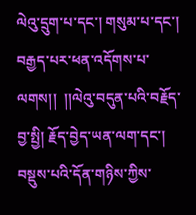ལེའུ་དྲུག་པ་དང་། གསུམ་པ་དང་། བརྒྱད་པར་ཕན་འདོགས་པ་ལགས།།  །།ལེའུ་བདུན་པའི་བརྗོད་བྱ་སྤྱི། རྗོད་བྱེད་ཡན་ལག་དང་། བསྡུས་པའི་དོན་གཉིས་ཀྱིས་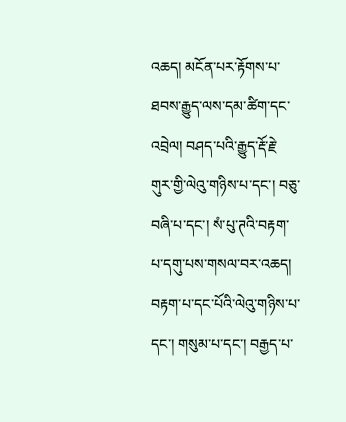འཆད། མངོན་པར་རྟོགས་པ་ཐབས་རྒྱུད་ལས་དམ་ཚིག་དང་འབྲེལ། བཤད་པའི་རྒྱུད་རྡོ་རྗེ་གུར་གྱི་ལེའུ་གཉིས་པ་དང་། བཅུ་བཞི་པ་དང་། སཾ་པུ་ཊའི་བརྟག་པ་དགུ་པས་གསལ་བར་འཆད། བརྟག་པ་དང་པོའི་ལེའུ་གཉིས་པ་དང་། གསུམ་པ་དང་། བརྒྱད་པ་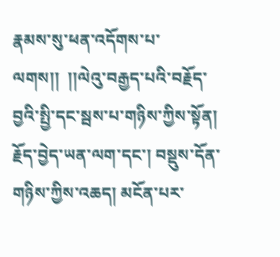རྣམས་སུ་ཕན་འདོགས་པ་ལགས།།  །།ལེའུ་བརྒྱད་པའི་བརྗོད་བྱའི་སྤྱི་དང་སྦས་པ་གཉིས་ཀྱིས་སྟོན། རྗོད་བྱེད་ཡན་ལག་དང་། བསྡུས་དོན་གཉིས་ཀྱིས་འཆད། མངོན་པར་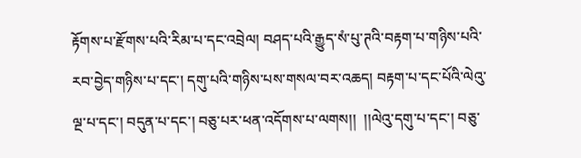རྟོགས་པ་རྫོགས་པའི་རིམ་པ་དང་འབྲེལ། བཤད་པའི་རྒྱུད་སཾ་པུ་ཊའི་བརྟག་པ་གཉིས་པའི་རབ་བྱེད་གཉིས་པ་དང་། དགུ་པའི་གཉིས་པས་གསལ་བར་འཆད། བརྟག་པ་དང་པོའི་ལེའུ་ལྔ་པ་དང་། བདུན་པ་དང་། བཅུ་པར་ཕན་འདོགས་པ་ལགས།།  །།ལེའུ་དགུ་པ་དང་། བཅུ་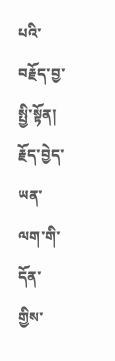པའི་བརྗོད་བྱ་སྤྱི་སྟོན། རྗོད་བྱེད་ཡན་ལག་གི་དོན་གྱིས་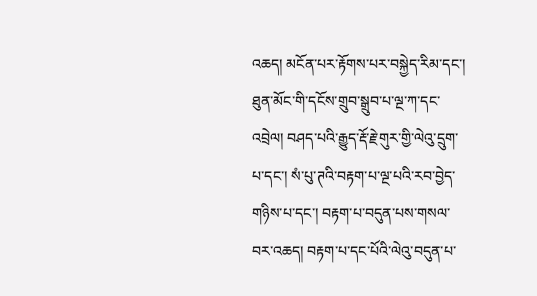འཆད། མངོན་པར་རྟོགས་པར་བསྐྱེད་རིམ་དང་། ཐུན་མོང་གི་དངོས་གྲུབ་སྒྲུབ་པ་ལྔ་ཀ་དང་འབྲེལ། བཤད་པའི་རྒྱུད་རྡོ་རྗེ་གུར་གྱི་ལེའུ་དྲུག་པ་དང་། སཾ་པུ་ཊའི་བརྟག་པ་ལྔ་པའི་རབ་བྱེད་གཉིས་པ་དང་། བརྟག་པ་བདུན་པས་གསལ་བར་འཆད། བརྟག་པ་དང་པོའི་ལེའུ་བདུན་པ་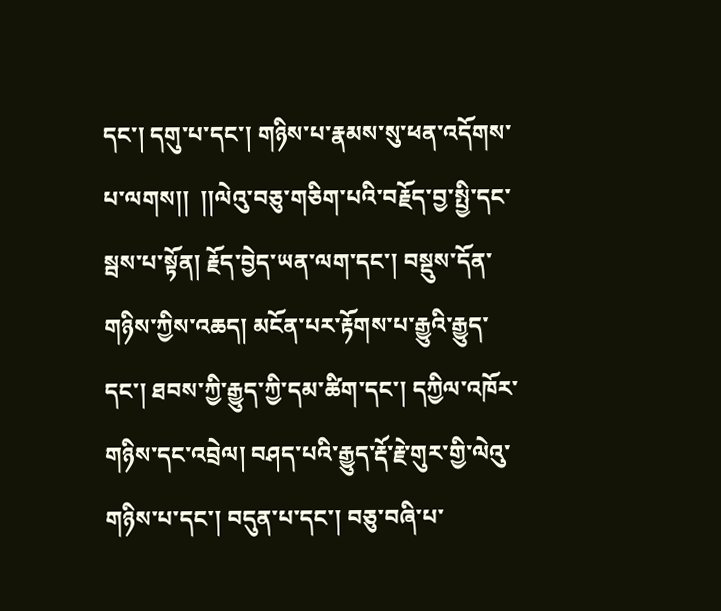དང་། དགུ་པ་དང་། གཉིས་པ་རྣམས་སུ་ཕན་འདོགས་པ་ལགས།།  །།ལེའུ་བཅུ་གཅིག་པའི་བརྗོད་བྱ་སྤྱི་དང་སྦས་པ་སྟོན། རྗོད་བྱེད་ཡན་ལག་དང་། བསྡུས་དོན་གཉིས་ཀྱིས་འཆད། མངོན་པར་རྟོགས་པ་རྒྱུའི་རྒྱུད་དང་། ཐབས་ཀྱི་རྒྱུད་ཀྱི་དམ་ཚིག་དང་། དཀྱིལ་འཁོར་གཉིས་དང་འབྲེལ། བཤད་པའི་རྒྱུད་རྡོ་རྗེ་གུར་གྱི་ལེའུ་གཉིས་པ་དང་། བདུན་པ་དང་། བཅུ་བཞི་པ་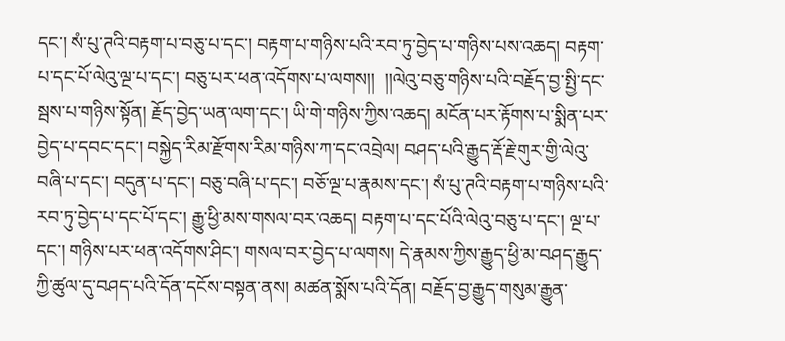དང་། སཾ་པུ་ཊའི་བརྟག་པ་བཅུ་པ་དང་། བརྟག་པ་གཉིས་པའི་རབ་ཏུ་བྱེད་པ་གཉིས་པས་འཆད། བརྟག་པ་དང་པོ་ལེའུ་ལྔ་པ་དང་། བཅུ་པར་ཕན་འདོགས་པ་ལགས།།  །།ལེའུ་བཅུ་གཉིས་པའི་བརྗོད་བྱ་སྤྱི་དང་སྦས་པ་གཉིས་སྟོན། རྗོད་བྱེད་ཡན་ལག་དང་། ཡི་གེ་གཉིས་ཀྱིས་འཆད། མངོན་པར་རྟོགས་པ་སྨིན་པར་བྱེད་པ་དབང་དང་། བསྐྱེད་རིམ་རྫོགས་རིམ་གཉིས་ཀ་དང་འབྲེལ། བཤད་པའི་རྒྱུད་རྡོ་རྗེ་གུར་གྱི་ལེའུ་བཞི་པ་དང་། བདུན་པ་དང་། བཅུ་བཞི་པ་དང་། བཅོ་ལྔ་པ་རྣམས་དང་། སཾ་པུ་ཊའི་བརྟག་པ་གཉིས་པའི་རབ་ཏུ་བྱེད་པ་དང་པོ་དང་། རྒྱུ་ཕྱི་མས་གསལ་བར་འཆད། བརྟག་པ་དང་པོའི་ལེའུ་བཅུ་པ་དང་། ལྔ་པ་དང་། གཉིས་པར་ཕན་འདོགས་ཤིང་། གསལ་བར་བྱེད་པ་ལགས། དེ་རྣམས་ཀྱིས་རྒྱུད་ཕྱི་མ་བཤད་རྒྱུད་ཀྱི་ཚུལ་དུ་བཤད་པའི་དོན་དངོས་བསྟན་ནས། མཚན་སྨོས་པའི་དོན། བརྗོད་བྱ་རྒྱུད་གསུམ་རྒྱུན་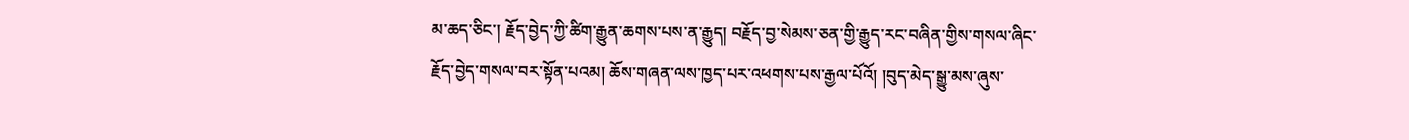མ་ཆད་ཅིང་། རྗོད་བྱེད་ཀྱི་ཚིག་རྒྱུན་ཆགས་པས་ན་རྒྱུད། བརྗོད་བྱ་སེམས་ཅན་གྱི་རྒྱུད་རང་བཞིན་གྱིས་གསལ་ཞིང་རྗོད་བྱེད་གསལ་བར་སྟོན་པའམ། ཆོས་གཞན་ལས་ཁྱད་པར་འཕགས་པས་རྒྱལ་པོའོ། །བུད་མེད་སྒྱུ་མས་ཞུས་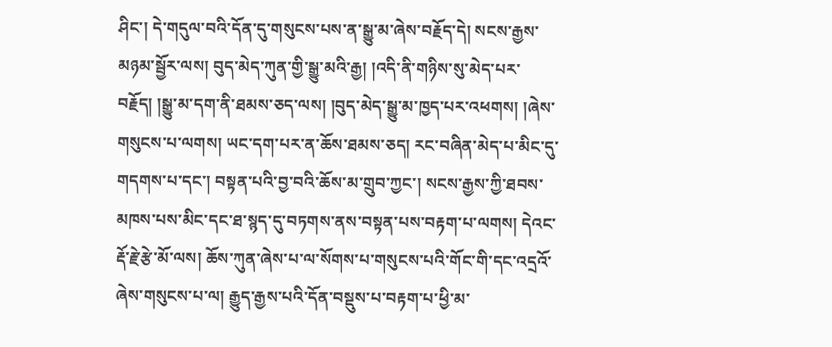ཤིང་། དེ་གདུལ་བའི་དོན་དུ་གསུངས་པས་ན་སྒྱུ་མ་ཞེས་བརྗོད་དེ། སངས་རྒྱས་མཉམ་སྦྱོར་ལས། བུད་མེད་ཀུན་གྱི་སྒྱུ་མའི་རྒྱ། །འདི་ནི་གཉིས་སུ་མེད་པར་བརྗོད། །སྒྱུ་མ་དག་ནི་ཐམས་ཅད་ལས། །བུད་མེད་སྒྱུ་མ་ཁྱད་པར་འཕགས། །ཞེས་གསུངས་པ་ལགས། ཡང་དག་པར་ན་ཆོས་ཐམས་ཅད། རང་བཞིན་མེད་པ་མིང་དུ་གདགས་པ་དང་། བསྟན་པའི་བྱ་བའི་ཆོས་མ་གྲུབ་ཀྱང་། སངས་རྒྱས་ཀྱི་ཐབས་མཁས་པས་མིང་དང་ཐ་སྙད་དུ་བཏགས་ནས་བསྟན་པས་བརྟག་པ་ལགས། དེའང་རྡོ་རྗེ་རྩེ་མོ་ལས། ཆོས་ཀུན་ཞེས་པ་ལ་སོགས་པ་གསུངས་པའི་གོང་གི་དང་འདྲའོ་ཞེས་གསུངས་པ་ལ། རྒྱུད་རྒྱས་པའི་དོན་བསྡུས་པ་བརྟག་པ་ཕྱི་མ་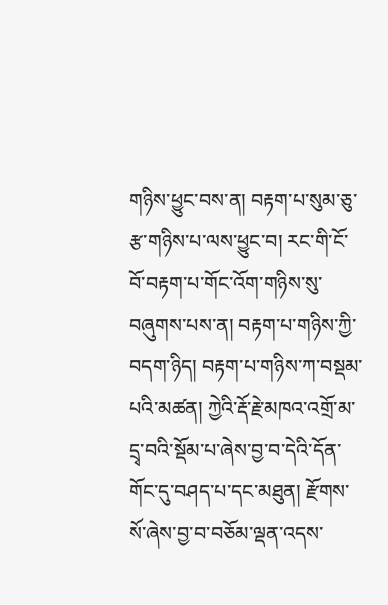གཉིས་ཕྱུང་བས་ན། བརྟག་པ་སུམ་ཅུ་རྩ་གཉིས་པ་ལས་ཕྱུང་བ། རང་གི་ངོ་བོ་བརྟག་པ་གོང་འོག་གཉིས་སུ་བཞུགས་པས་ན། བརྟག་པ་གཉིས་ཀྱི་བདག་ཉིད། བརྟག་པ་གཉིས་ཀ་བསྡམ་པའི་མཚན། ཀྱེའི་རྡོ་རྗེ་མཁའ་འགྲོ་མ་དྲྭ་བའི་སྡོམ་པ་ཞེས་བྱ་བ་དེའི་དོན་གོང་དུ་བཤད་པ་དང་མཐུན། རྫོགས་སོ་ཞེས་བྱ་བ་བཅོམ་ལྡན་འདས་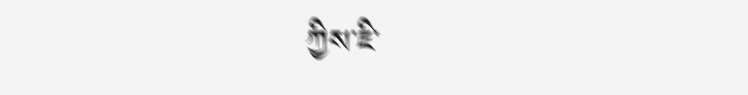ཀྱིས་ཇི་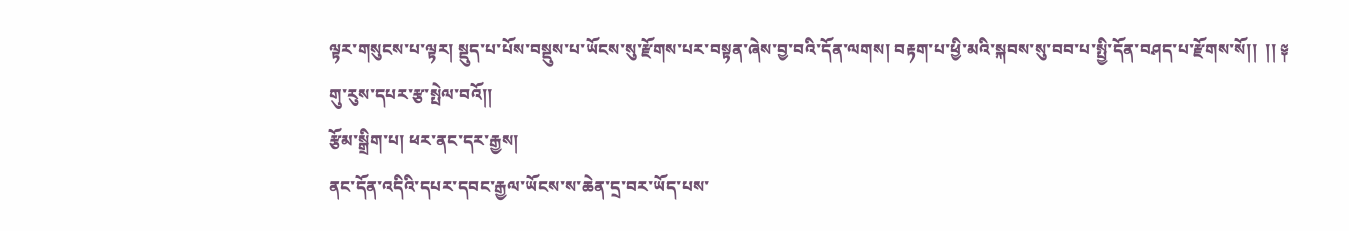ལྟར་གསུངས་པ་ལྟར། སྡུད་པ་པོས་བསྡུས་པ་ཡོངས་སུ་རྫོགས་པར་བསྟན་ཞེས་བྱ་བའི་དོན་ལགས། བརྟག་པ་ཕྱི་མའི་སྐབས་སུ་བབ་པ་སྤྱི་དོན་བཤད་པ་རྫོགས་སོ།།  །། ༈ གུ་རུས་དཔར་རྩ་སྤེལ་བའོ།།
རྩོམ་སྒྲིག་པ། ཕར་ནང་དར་རྒྱས།
ནང་དོན་འདིའི་དཔར་དབང་རྒྱལ་ཡོངས་ས་ཆེན་དྲ་བར་ཡོད་པས་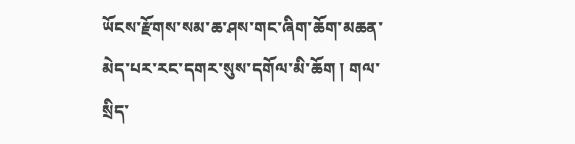ཡོངས་རྫོགས་སམ་ཆ་ཤས་གང་ཞིག་ཆོག་མཆན་མེད་པར་རང་དགར་སུས་དགོལ་མི་ཆོག ། གལ་སྲིད་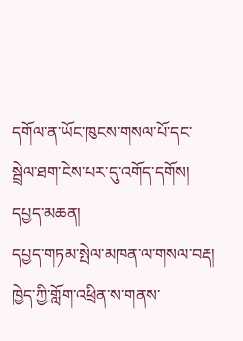དགོལ་ན་ཡོང་ཁུངས་གསལ་པོ་དང་སྦྲེལ་ཐག་ངེས་པར་དུ་འགོད་དགོས།
དཔྱད་མཆན།
དཔྱད་གཏམ་སྤེལ་མཁན་ལ་གསལ་བརྡ།
ཁྱེད་ཀྱི་གློག་འཕྲིན་ས་གནས་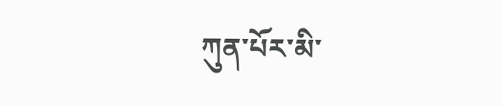ཀུན་པོར་མི་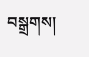བསྒྲགས།